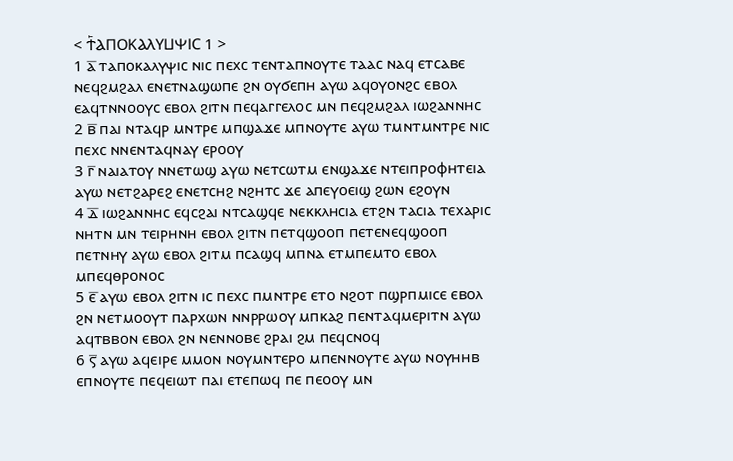< Ϯ⳰ⲀⲠⲞⲔⲀⲖⲨⳘⲮⲒⲤ 1 >
1 ⲁ̅ ⲧⲁⲡⲟⲕⲁⲗⲩⲯⲓⲥ ⲛⲓⲥ ⲡⲉⲭⲥ ⲧⲉⲛⲧⲁⲡⲛⲟⲩⲧⲉ ⲧⲁⲁⲥ ⲛⲁϥ ⲉⲧⲥⲁⲃⲉ ⲛⲉϥϩⲙϩⲁⲗ ⲉⲛⲉⲧⲛⲁϣⲱⲡⲉ ϩⲛ ⲟⲩϭⲉⲡⲏ ⲁⲩⲱ ⲁϥⲟⲩⲟⲛϩⲥ ⲉⲃⲟⲗ ⲉⲁϥⲧⲛⲛⲟⲟⲩⲥ ⲉⲃⲟⲗ ϩⲓⲧⲛ ⲡⲉϥⲁⲅⲅⲉⲗⲟⲥ ⲙⲛ ⲡⲉϥϩⲙϩⲁⲗ ⲓⲱϩⲁⲛⲛⲏⲥ
2 ⲃ̅ ⲡⲁⲓ ⲛⲧⲁϥⲣ ⲙⲛⲧⲣⲉ ⲙⲡϣⲁϫⲉ ⲙⲡⲛⲟⲩⲧⲉ ⲁⲩⲱ ⲧⲙⲛⲧⲙⲛⲧⲣⲉ ⲛⲓⲥ ⲡⲉⲭⲥ ⲛⲛⲉⲛⲧⲁϥⲛⲁⲩ ⲉⲣⲟⲟⲩ
3 ⲅ̅ ⲛⲁⲓⲁⲧⲟⲩ ⲛⲛⲉⲧⲱϣ ⲁⲩⲱ ⲛⲉⲧⲥⲱⲧⲙ ⲉⲛϣⲁϫⲉ ⲛⲧⲉⲓⲡⲣⲟⲫⲏⲧⲉⲓⲁ ⲁⲩⲱ ⲛⲉⲧϩⲁⲣⲉϩ ⲉⲛⲉⲧⲥⲏϩ ⲛϩⲏⲧⲥ ϫⲉ ⲁⲡⲉⲩⲟⲉⲓϣ ϩⲱⲛ ⲉϩⲟⲩⲛ
4 ⲇ̅ ⲓⲱϩⲁⲛⲛⲏⲥ ⲉϥⲥϩⲁⲓ ⲛⲧⲥⲁϣϥⲉ ⲛⲉⲕⲕⲗⲏⲥⲓⲁ ⲉⲧϩⲛ ⲧⲁⲥⲓⲁ ⲧⲉⲭⲁⲣⲓⲥ ⲛⲏⲧⲛ ⲙⲛ ⲧⲉⲓⲣⲏⲛⲏ ⲉⲃⲟⲗ ϩⲓⲧⲛ ⲡⲉⲧϥϣⲟⲟⲡ ⲡⲉⲧⲉⲛⲉϥϣⲟⲟⲡ ⲡⲉⲧⲛⲏⲩ ⲁⲩⲱ ⲉⲃⲟⲗ ϩⲓⲧⲙ ⲡⲥⲁϣϥ ⲙⲡⲛⲁ ⲉⲧⲙⲡⲉⲙⲧⲟ ⲉⲃⲟⲗ ⲙⲡⲉϥⲑⲣⲟⲛⲟⲥ
5 ⲉ̅ ⲁⲩⲱ ⲉⲃⲟⲗ ϩⲓⲧⲛ ⲓⲥ ⲡⲉⲭⲥ ⲡⲙⲛⲧⲣⲉ ⲉⲧⲟ ⲛϩⲟⲧ ⲡϣⲣⲡⲙⲓⲥⲉ ⲉⲃⲟⲗ ϩⲛ ⲛⲉⲧⲙⲟⲟⲩⲧ ⲡⲁⲣⲭⲱⲛ ⲛⲛⲣⲣⲱⲟⲩ ⲙⲡⲕⲁϩ ⲡⲉⲛⲧⲁϥⲙⲉⲣⲓⲧⲛ ⲁⲩⲱ ⲁϥⲧⲃⲃⲟⲛ ⲉⲃⲟⲗ ϩⲛ ⲛⲉⲛⲛⲟⲃⲉ ϩⲣⲁⲓ ϩⲙ ⲡⲉϥⲥⲛⲟϥ
6 ⲋ̅ ⲁⲩⲱ ⲁϥⲉⲓⲣⲉ ⲙⲙⲟⲛ ⲛⲟⲩⲙⲛⲧⲉⲣⲟ ⲙⲡⲉⲛⲛⲟⲩⲧⲉ ⲁⲩⲱ ⲛⲟⲩⲏⲏⲃ ⲉⲡⲛⲟⲩⲧⲉ ⲡⲉϥⲉⲓⲱⲧ ⲡⲁⲓ ⲉⲧⲉⲡⲱϥ ⲡⲉ ⲡⲉⲟⲟⲩ ⲙⲛ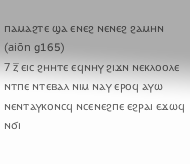ⲡⲁⲙⲁϩⲧⲉ ϣⲁ ⲉⲛⲉϩ ⲛⲉⲛⲉϩ ϩⲁⲙⲏⲛ (aiōn g165)
7 ⲍ̅ ⲉⲓⲥ ϩⲏⲏⲧⲉ ⲉϥⲛⲏⲩ ϩⲓϫⲛ ⲛⲉⲕⲗⲟⲟⲗⲉ ⲛⲧⲡⲉ ⲛⲧⲉⲃⲁⲗ ⲛⲓⲙ ⲛⲁⲩ ⲉⲣⲟϥ ⲁⲩⲱ ⲛⲉⲛⲧⲁⲩⲕⲟⲛⲥϥ ⲛⲥⲉⲛⲉϩⲡⲉ ⲉϩⲣⲁⲓ ⲉϫⲱϥ ⲛϭⲓ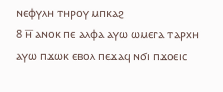ⲛⲉⲫⲩⲗⲏ ⲧⲏⲣⲟⲩ ⲙⲡⲕⲁϩ
8 ⲏ̅ ⲁⲛⲟⲕ ⲡⲉ ⲁⲗⲫⲁ ⲁⲩⲱ ⲱⲙⲉⲅⲁ ⲧⲁⲣⲭⲏ ⲁⲩⲱ ⲡϫⲱⲕ ⲉⲃⲟⲗ ⲡⲉϫⲁϥ ⲛϭⲓ ⲡϫⲟⲉⲓⲥ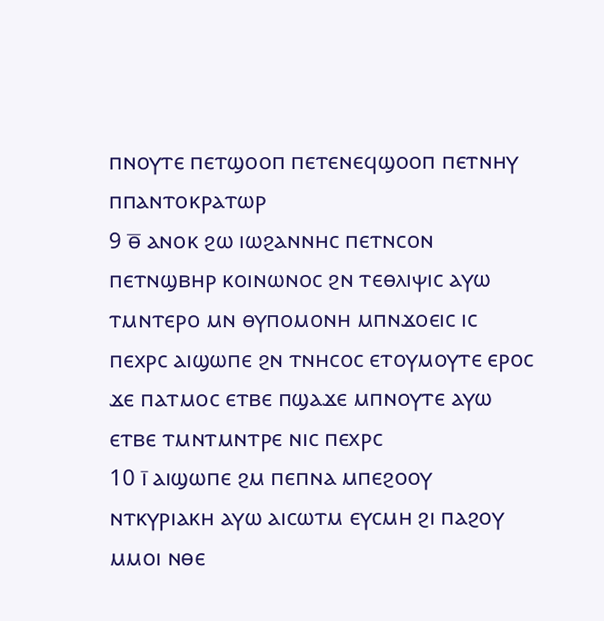ⲡⲛⲟⲩⲧⲉ ⲡⲉⲧϣⲟⲟⲡ ⲡⲉⲧⲉⲛⲉϥϣⲟⲟⲡ ⲡⲉⲧⲛⲏⲩ ⲡⲡⲁⲛⲧⲟⲕⲣⲁⲧⲱⲣ
9 ⲑ̅ ⲁⲛⲟⲕ ϩⲱ ⲓⲱϩⲁⲛⲛⲏⲥ ⲡⲉⲧⲛⲥⲟⲛ ⲡⲉⲧⲛϣⲃⲏⲣ ⲕⲟⲓⲛⲱⲛⲟⲥ ϩⲛ ⲧⲉⲑⲗⲓⲯⲓⲥ ⲁⲩⲱ ⲧⲙⲛⲧⲉⲣⲟ ⲙⲛ ⲑⲩⲡⲟⲙⲟⲛⲏ ⲙⲡⲛϫⲟⲉⲓⲥ ⲓⲥ ⲡⲉⲭⲣⲥ ⲁⲓϣⲱⲡⲉ ϩⲛ ⲧⲛⲏⲥⲟⲥ ⲉⲧⲟⲩⲙⲟⲩⲧⲉ ⲉⲣⲟⲥ ϫⲉ ⲡⲁⲧⲙⲟⲥ ⲉⲧⲃⲉ ⲡϣⲁϫⲉ ⲙⲡⲛⲟⲩⲧⲉ ⲁⲩⲱ ⲉⲧⲃⲉ ⲧⲙⲛⲧⲙⲛⲧⲣⲉ ⲛⲓⲥ ⲡⲉⲭⲣⲥ
10 ⲓ̅ ⲁⲓϣⲱⲡⲉ ϩⲙ ⲡⲉⲡⲛⲁ ⲙⲡⲉϩⲟⲟⲩ ⲛⲧⲕⲩⲣⲓⲁⲕⲏ ⲁⲩⲱ ⲁⲓⲥⲱⲧⲙ ⲉⲩⲥⲙⲏ ϩⲓ ⲡⲁϩⲟⲩ ⲙⲙⲟⲓ ⲛⲑⲉ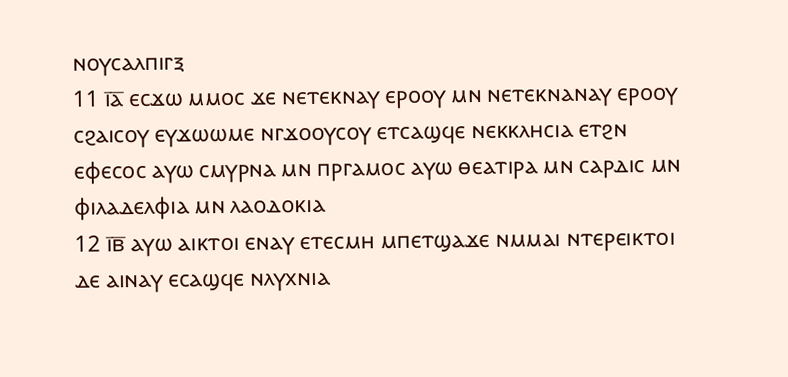ⲛⲟⲩⲥⲁⲗⲡⲓⲅⲝ
11 ⲓ̅ⲁ̅ ⲉⲥϫⲱ ⲙⲙⲟⲥ ϫⲉ ⲛⲉⲧⲉⲕⲛⲁⲩ ⲉⲣⲟⲟⲩ ⲙⲛ ⲛⲉⲧⲉⲕⲛⲁⲛⲁⲩ ⲉⲣⲟⲟⲩ ⲥϩⲁⲓⲥⲟⲩ ⲉⲩϫⲱⲱⲙⲉ ⲛⲅϫⲟⲟⲩⲥⲟⲩ ⲉⲧⲥⲁϣϥⲉ ⲛⲉⲕⲕⲗⲏⲥⲓⲁ ⲉⲧϩⲛ ⲉⲫⲉⲥⲟⲥ ⲁⲩⲱ ⲥⲙⲩⲣⲛⲁ ⲙⲛ ⲡⲣⲅⲁⲙⲟⲥ ⲁⲩⲱ ⲑⲉⲁⲧⲓⲣⲁ ⲙⲛ ⲥⲁⲣⲇⲓⲥ ⲙⲛ ⲫⲓⲗⲁⲇⲉⲗⲫⲓⲁ ⲙⲛ ⲗⲁⲟⲇⲟⲕⲓⲁ
12 ⲓ̅ⲃ̅ ⲁⲩⲱ ⲁⲓⲕⲧⲟⲓ ⲉⲛⲁⲩ ⲉⲧⲉⲥⲙⲏ ⲙⲡⲉⲧϣⲁϫⲉ ⲛⲙⲙⲁⲓ ⲛⲧⲉⲣⲉⲓⲕⲧⲟⲓ ⲇⲉ ⲁⲓⲛⲁⲩ ⲉⲥⲁϣϥⲉ ⲛⲗⲩⲭⲛⲓⲁ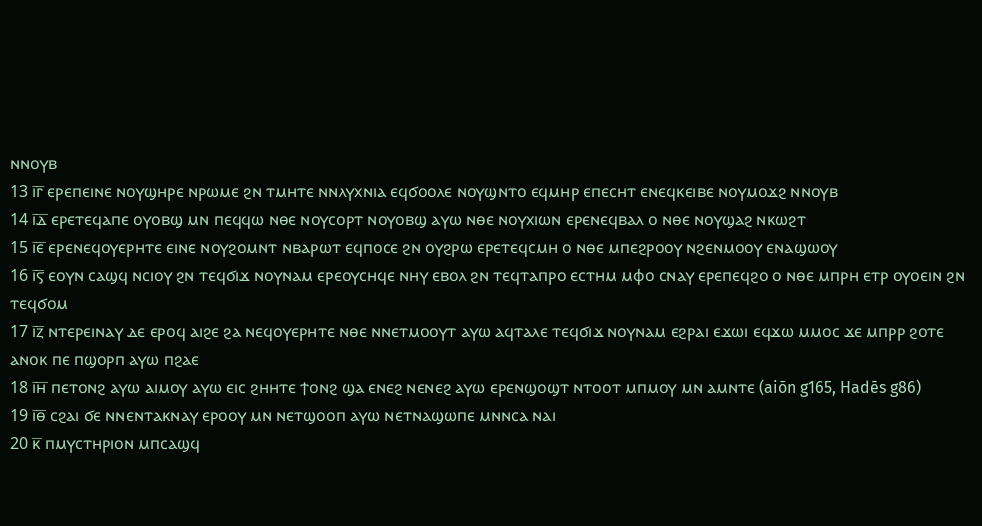ⲛⲛⲟⲩⲃ
13 ⲓ̅ⲅ̅ ⲉⲣⲉⲡⲉⲓⲛⲉ ⲛⲟⲩϣⲏⲣⲉ ⲛⲣⲱⲙⲉ ϩⲛ ⲧⲙⲏⲧⲉ ⲛⲛⲗⲩⲭⲛⲓⲁ ⲉϥϭⲟⲟⲗⲉ ⲛⲟⲩϣⲛⲧⲟ ⲉϥⲙⲏⲣ ⲉⲡⲉⲥⲏⲧ ⲉⲛⲉϥⲕⲉⲓⲃⲉ ⲛⲟⲩⲙⲟϫϩ ⲛⲛⲟⲩⲃ
14 ⲓ̅ⲇ̅ ⲉⲣⲉⲧⲉϥⲁⲡⲉ ⲟⲩⲟⲃϣ ⲙⲛ ⲡⲉϥϥⲱ ⲛⲑⲉ ⲛⲟⲩⲥⲟⲣⲧ ⲛⲟⲩⲟⲃϣ ⲁⲩⲱ ⲛⲑⲉ ⲛⲟⲩⲭⲓⲱⲛ ⲉⲣⲉⲛⲉϥⲃⲁⲗ ⲟ ⲛⲑⲉ ⲛⲟⲩϣⲁϩ ⲛⲕⲱϩⲧ
15 ⲓ̅ⲉ̅ ⲉⲣⲉⲛⲉϥⲟⲩⲉⲣⲏⲧⲉ ⲉⲓⲛⲉ ⲛⲟⲩϩⲟⲙⲛⲧ ⲛⲃⲁⲣⲱⲧ ⲉϥⲡⲟⲥⲉ ϩⲛ ⲟⲩϩⲣⲱ ⲉⲣⲉⲧⲉϥⲥⲙⲏ ⲟ ⲛⲑⲉ ⲙⲡⲉϩⲣⲟⲟⲩ ⲛϩⲉⲛⲙⲟⲟⲩ ⲉⲛⲁϣⲱⲟⲩ
16 ⲓ̅ⲋ̅ ⲉⲟⲩⲛ ⲥⲁϣϥ ⲛⲥⲓⲟⲩ ϩⲛ ⲧⲉϥϭⲓϫ ⲛⲟⲩⲛⲁⲙ ⲉⲣⲉⲟⲩⲥⲏϥⲉ ⲛⲏⲩ ⲉⲃⲟⲗ ϩⲛ ⲧⲉϥⲧⲁⲡⲣⲟ ⲉⲥⲧⲏⲙ ⲙⲫⲟ ⲥⲛⲁⲩ ⲉⲣⲉⲡⲉϥϩⲟ ⲟ ⲛⲑⲉ ⲙⲡⲣⲏ ⲉⲧⲣ ⲟⲩⲟⲉⲓⲛ ϩⲛ ⲧⲉϥϭⲟⲙ
17 ⲓ̅ⲍ̅ ⲛⲧⲉⲣⲉⲓⲛⲁⲩ ⲇⲉ ⲉⲣⲟϥ ⲁⲓϩⲉ ϩⲁ ⲛⲉϥⲟⲩⲉⲣⲏⲧⲉ ⲛⲑⲉ ⲛⲛⲉⲧⲙⲟⲟⲩⲧ ⲁⲩⲱ ⲁϥⲧⲁⲗⲉ ⲧⲉϥϭⲓϫ ⲛⲟⲩⲛⲁⲙ ⲉϩⲣⲁⲓ ⲉϫⲱⲓ ⲉϥϫⲱ ⲙⲙⲟⲥ ϫⲉ ⲙⲡⲣⲣ ϩⲟⲧⲉ ⲁⲛⲟⲕ ⲡⲉ ⲡϣⲟⲣⲡ ⲁⲩⲱ ⲡϩⲁⲉ
18 ⲓ̅ⲏ̅ ⲡⲉⲧⲟⲛϩ ⲁⲩⲱ ⲁⲓⲙⲟⲩ ⲁⲩⲱ ⲉⲓⲥ ϩⲏⲏⲧⲉ ϯⲟⲛϩ ϣⲁ ⲉⲛⲉϩ ⲛⲉⲛⲉϩ ⲁⲩⲱ ⲉⲣⲉⲛϣⲟϣⲧ ⲛⲧⲟⲟⲧ ⲙⲡⲙⲟⲩ ⲙⲛ ⲁⲙⲛⲧⲉ (aiōn g165, Hadēs g86)
19 ⲓ̅ⲑ̅ ⲥϩⲁⲓ ϭⲉ ⲛⲛⲉⲛⲧⲁⲕⲛⲁⲩ ⲉⲣⲟⲟⲩ ⲙⲛ ⲛⲉⲧϣⲟⲟⲡ ⲁⲩⲱ ⲛⲉⲧⲛⲁϣⲱⲡⲉ ⲙⲛⲛⲥⲁ ⲛⲁⲓ
20 ⲕ̅ ⲡⲙⲩⲥⲧⲏⲣⲓⲟⲛ ⲙⲡⲥⲁϣϥ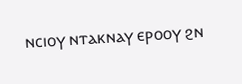ⲛⲥⲓⲟⲩ ⲛⲧⲁⲕⲛⲁⲩ ⲉⲣⲟⲟⲩ ϩⲛ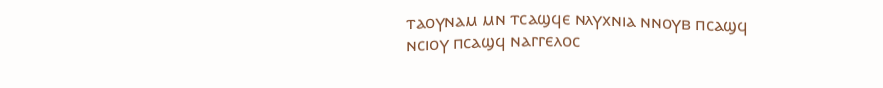ⲧⲁⲟⲩⲛⲁⲙ ⲙⲛ ⲧⲥⲁϣϥⲉ ⲛⲗⲩⲭⲛⲓⲁ ⲛⲛⲟⲩⲃ ⲡⲥⲁϣϥ ⲛⲥⲓⲟⲩ ⲡⲥⲁϣϥ ⲛⲁⲅⲅⲉⲗⲟⲥ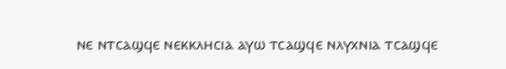ⲛⲉ ⲛⲧⲥⲁϣϥⲉ ⲛⲉⲕⲕⲗⲏⲥⲓⲁ ⲁⲩⲱ ⲧⲥⲁϣϥⲉ ⲛⲗⲩⲭⲛⲓⲁ ⲧⲥⲁϣϥⲉ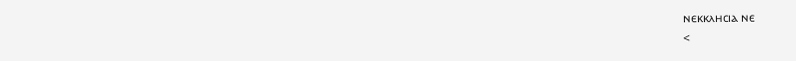ⲛⲉⲕⲕⲗⲏⲥⲓⲁ ⲛⲉ
<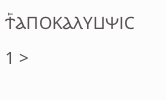Ϯ⳰ⲀⲠⲞⲔⲀⲖⲨⳘⲮⲒⲤ 1 >